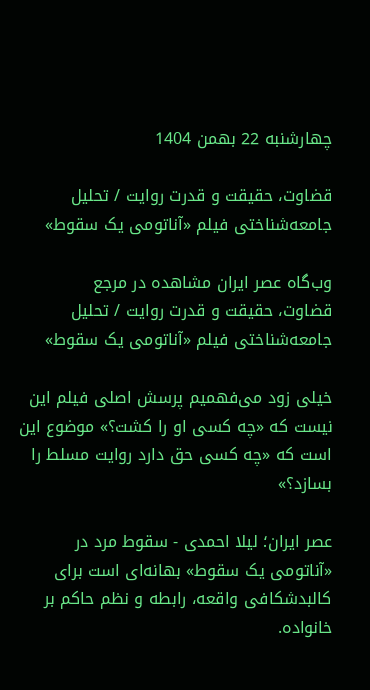چهارشنبه 22 بهمن 1404

قضاوت، حقیقت و قدرت روایت / تحلیل جامعه‌شناختی فیلم «آناتومی یک سقوط»

وب‌گاه عصر ایران مشاهده در مرجع
قضاوت، حقیقت و قدرت روایت / تحلیل جامعه‌شناختی فیلم «آناتومی یک سقوط»

خیلی زود می‌فهمیم پرسش اصلی فیلم این نیست که «چه کسی او را کشت؟» موضوع این است که «چه کسی حق دارد روایت مسلط را بسازد؟»

عصر ایران؛ لیلا احمدی - سقوط مرد در «آناتومی یک سقوط» بهانه‌ای است برای کالبدشکافی واقعه، رابطه و نظم حاکم بر خانواده.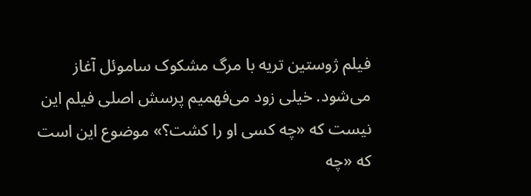فیلم ژوستین تریه با مرگ مشکوک ساموئل آغاز می‌شود. خیلی زود می‌فهمیم پرسش اصلی فیلم این نیست که «چه کسی او را کشت؟» موضوع این است که «چه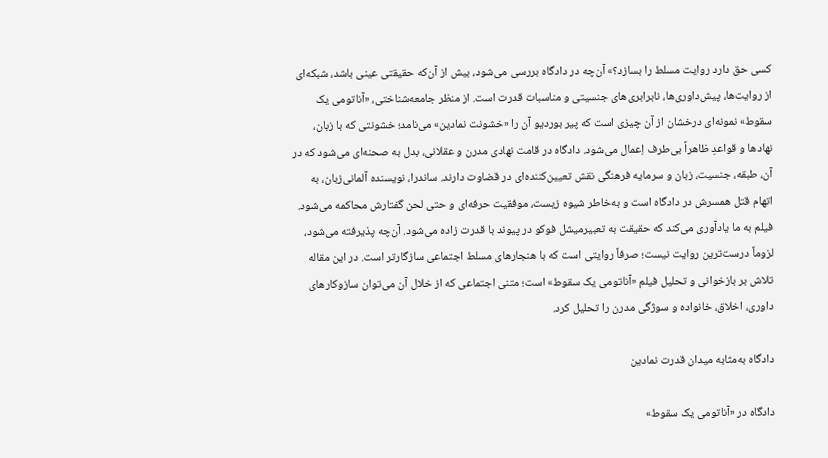کسی حق دارد روایت مسلط را بسازد؟» آن‌چه در دادگاه بررسی می‌شود، بیش از آن‌که حقیقتی عینی باشد، شبکه‌ای از روایت‌ها، پیش‌داوری‌ها، نابرابری‌های جنسیتی و مناسبات قدرت است. از منظر جامعه‌شناختی، «آناتومی یک سقوط» نمونه‌ای درخشان از آن چیزی است که پیر بوردیو آن را «خشونت نمادین» می‌نامد؛ خشونتی که با زبان، نهادها و قواعدِ ظاهراً بی‌طرف اِعمال می‌شود. دادگاه در قامت نهادی مدرن و عقلانی، بدل به صحنه‌ای می‌شود که در آن، طبقه، جنسیت، زبان و سرمایه فرهنگی نقش تعیین‌کننده‌ای در قضاوت دارند. ساندرا، نویسنده آلمانی‌زبان، به اتهام قتل همسرش در دادگاه است و به‌خاطر شیوه زیست، موفقیت حرفه‌ای و حتی لحن گفتارش محاکمه می‌شود. فیلم به ما یادآوری می‌کند که حقیقت به تعبیرمیشل فوکو در پیوند با قدرت زاده می‌شود. آن‌چه پذیرفته می‌شود، لزوماً درست‌ترین روایت نیست؛ صرفاً روایتی است که با هنجارهای مسلط اجتماعی سازگارتر است. در این مقاله تلاش بر بازخوانی و تحلیل فیلم «آناتومی یک سقوط» است؛ متنی اجتماعی که از خلال آن می‌توان سازوکارهای داوری، اخلاق، خانواده و سوژ‌گی مدرن را تحلیل کرد.

دادگاه به‌مثابه میدان قدرت نمادین

دادگاه در «آناتومی یک سقوط»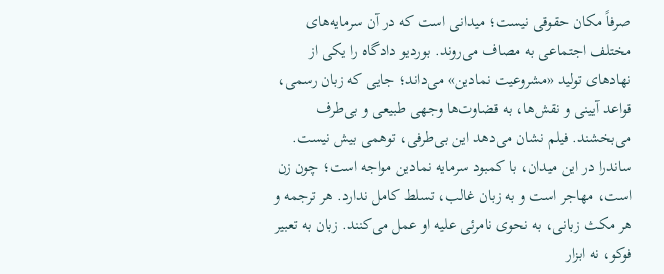صرفاً مکان حقوقی نیست؛ میدانی است که در آن سرمایه‌های مختلف اجتماعی به مصاف می‌روند. بوردیو دادگاه را یکی از نهادهای تولید «مشروعیت نمادین» می‌داند؛ جایی که زبان رسمی، قواعد آیینی و نقش‌ها، به قضاوت‌ها وجهی طبیعی و بی‌طرف می‌بخشند. فیلم نشان می‌دهد این بی‌طرفی، توهمی بیش نیست. ساندرا در این میدان، با کمبود سرمایه نمادین مواجه است؛ چون زن است، مهاجر است و به زبان غالب، تسلط کامل ندارد. هر ترجمه و هر مکث زبانی، به نحوی نامرئی علیه او عمل می‌کنند. زبان به تعبیر فوکو، نه ابزار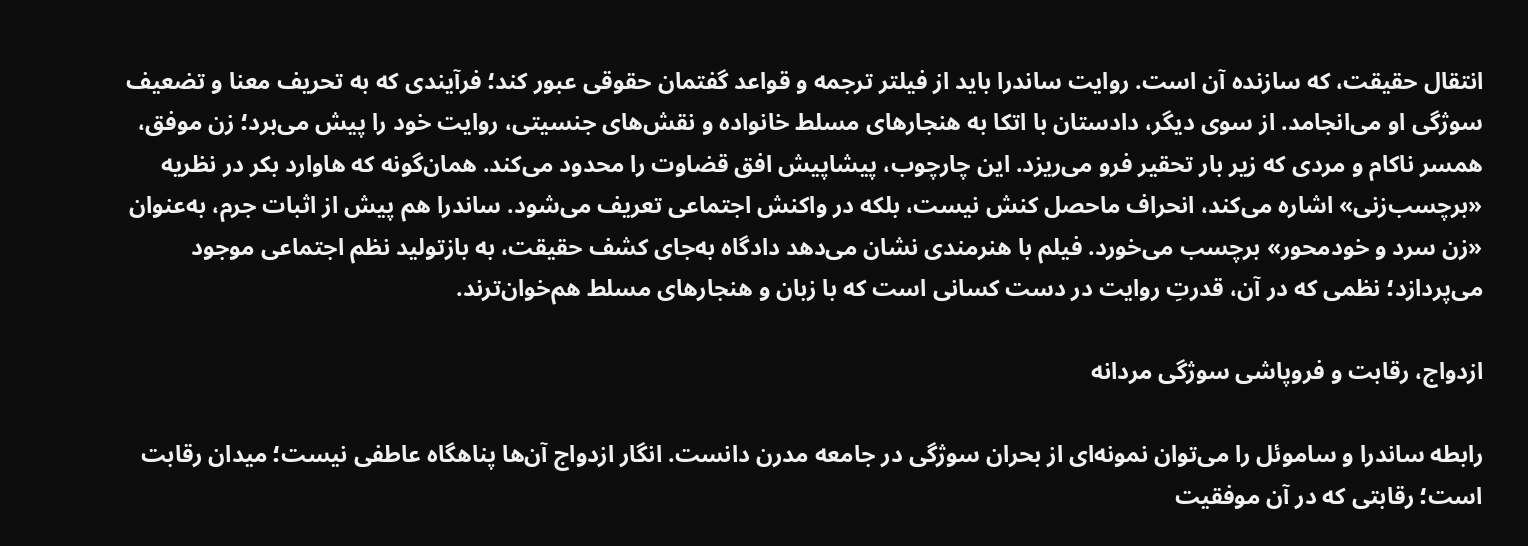انتقال حقیقت، که سازنده آن است. روایت ساندرا باید از فیلتر ترجمه و قواعد گفتمان حقوقی عبور کند؛ فرآیندی که به تحریف معنا و تضعیف سوژگی او می‌انجامد. از سوی دیگر، دادستان با اتکا به هنجارهای مسلط خانواده و نقش‌های جنسیتی، روایت خود را پیش می‌برد؛ زن موفق، همسر ناکام و مردی که زیر بار تحقیر فرو می‌ریزد. این چارچوب، پیشاپیش افق قضاوت را محدود می‌کند. همان‌گونه که هاوارد بکر در نظریه «برچسب‌زنی» اشاره می‌کند، انحراف ماحصل کنش نیست، بلکه در واکنش اجتماعی تعریف می‌شود. ساندرا هم پیش از اثبات جرم، به‌عنوان «زن سرد و خودمحور» برچسب می‌خورد. فیلم با هنرمندی نشان می‌دهد دادگاه به‌جای کشف حقیقت، به بازتولید نظم اجتماعی موجود می‌پردازد؛ نظمی که در آن، قدرتِ روایت در دست کسانی است که با زبان و هنجارهای مسلط هم‌خوان‌ترند.

ازدواج، رقابت و فروپاشی سوژگی مردانه

رابطه ساندرا و ساموئل را می‌توان نمونه‌ای از بحران سوژگی در جامعه مدرن دانست. انگار ازدواج آن‌ها پناهگاه عاطفی نیست؛ میدان رقابت است؛ رقابتی که در آن موفقیت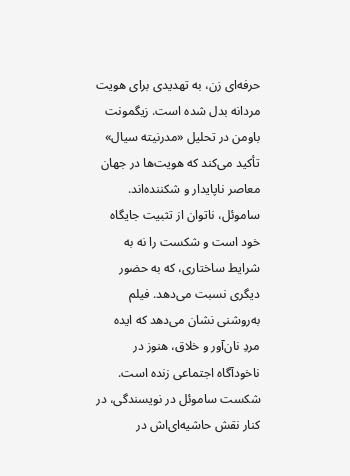حرفه‌ای زن، به تهدیدی برای هویت مردانه بدل شده است. زیگمونت باومن در تحلیل «مدرنیته سیال» تأکید می‌کند که هویت‌ها در جهان معاصر ناپایدار و شکننده‌اند. ساموئل، ناتوان از تثبیت جایگاه خود است و شکست را نه به شرایط ساختاری، که به حضور دیگری نسبت می‌دهد. فیلم به‌روشنی نشان می‌دهد که ایده مردِ نان‌آور و خلاق، هنوز در ناخودآگاه اجتماعی زنده است. شکست ساموئل در نویسندگی، در کنار نقش حاشیه‌ای‌اش در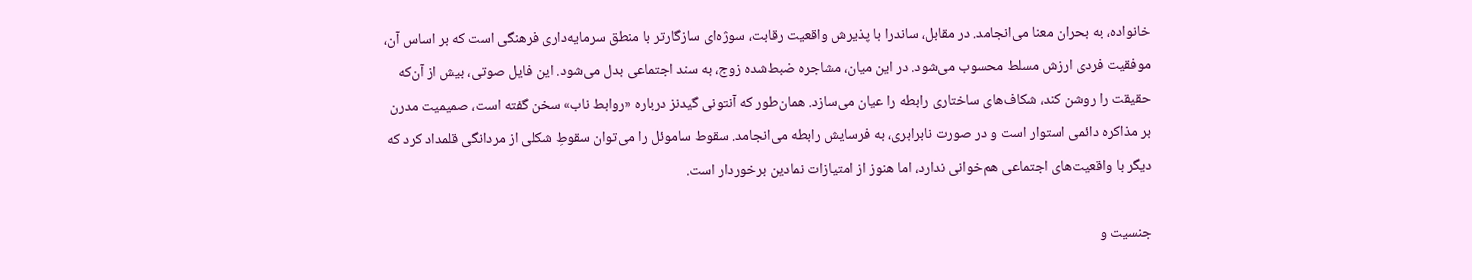خانواده، به بحران معنا می‌انجامد. در مقابل، ساندرا با پذیرش واقعیت رقابت، سوژه‌ای سازگارتر با منطق سرمایه‌داری فرهنگی است که بر اساس آن، موفقیت فردی ارزش مسلط محسوب می‌شود. در این میان، مشاجره ضبط‌شده زوج، به سند اجتماعی بدل می‌شود. این فایل صوتی، بیش از آن‌که حقیقت را روشن کند، شکاف‌های ساختاری رابطه را عیان می‌سازد. همان‌طور که آنتونی گیدنز درباره «روابط ناب» سخن گفته است، صمیمیت مدرن بر مذاکره دائمی استوار است و در صورت نابرابری، به فرسایش رابطه می‌انجامد. سقوط ساموئل را می‌توان سقوطِ شکلی از مردانگی قلمداد کرد که دیگر با واقعیت‌های اجتماعی هم‌خوانی ندارد، اما هنوز از امتیازات نمادین برخوردار است.

جنسیت و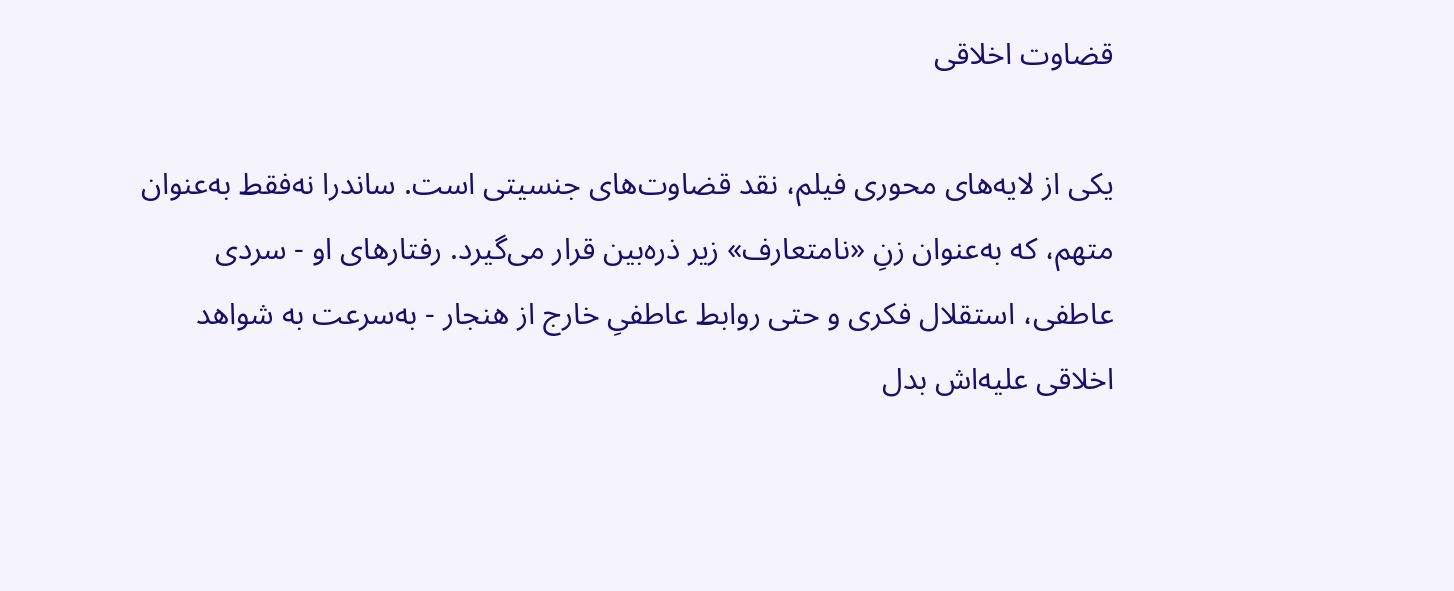قضاوت اخلاقی

یکی از لایه‌های محوری فیلم، نقد قضاوت‌های جنسیتی است. ساندرا نه‌فقط به‌عنوان متهم، که به‌عنوان زنِ «نامتعارف» زیر ذره‌بین قرار می‌گیرد. رفتارهای او - سردی عاطفی، استقلال فکری و حتی روابط عاطفیِ خارج از هنجار - به‌سرعت به شواهد اخلاقی علیه‌اش بدل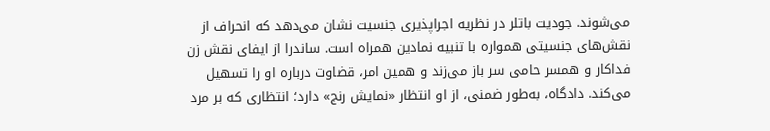می‌شوند. جودیت باتلر در نظریه اجراپذیری جنسیت نشان می‌دهد که انحراف از نقش‌های جنسیتی همواره با تنبیه نمادین همراه است. ساندرا از ایفای نقش زن فداکار و همسر حامی سر باز می‌زند و همین امر، قضاوت درباره او را تسهیل می‌کند. دادگاه، به‌طور ضمنی، از او انتظار «نمایش رنج» دارد؛ انتظاری که بر مرد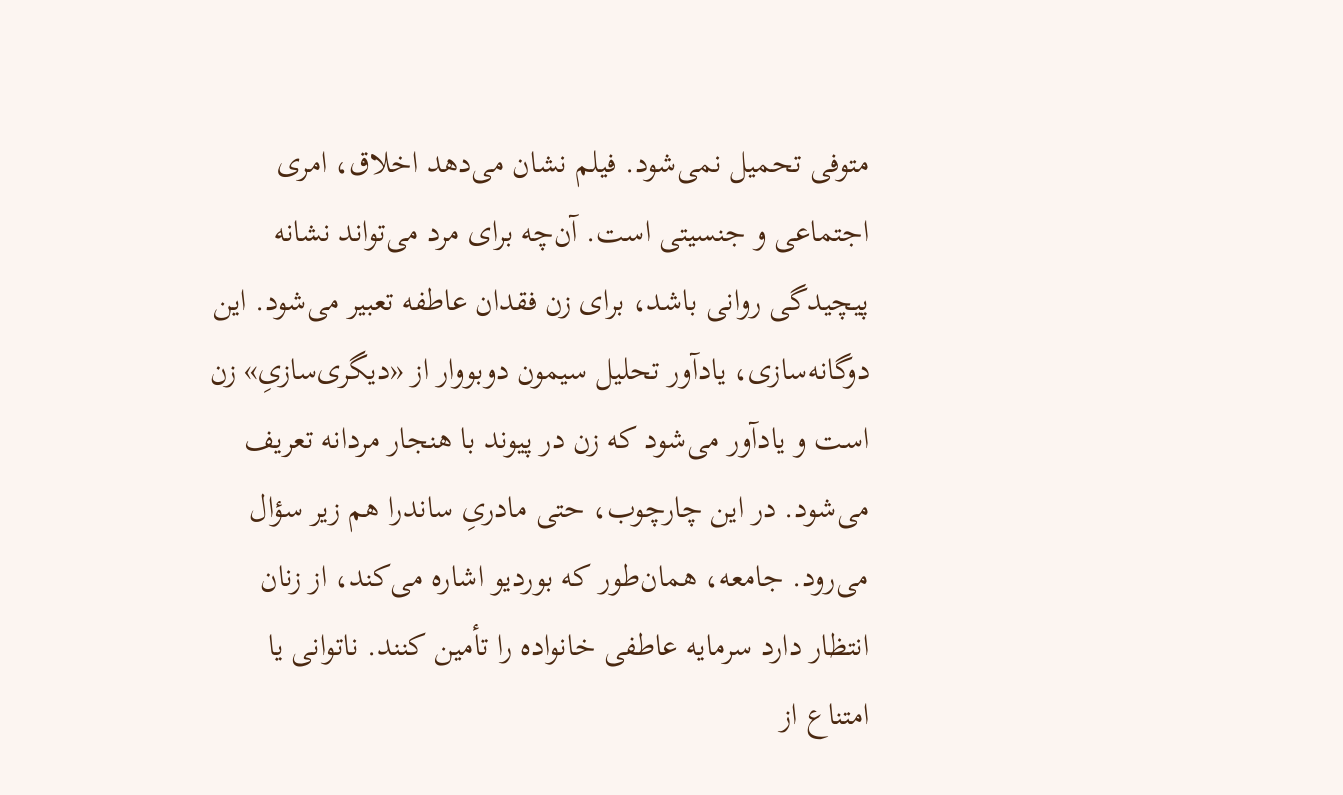متوفی تحمیل نمی‌شود. فیلم نشان می‌دهد اخلاق، امری اجتماعی و جنسیتی است. آن‌چه برای مرد می‌تواند نشانه پیچیدگی روانی باشد، برای زن فقدان عاطفه تعبیر می‌شود. این دوگانه‌سازی، یادآور تحلیل سیمون دوبووار از «دیگری‌سازیِ» زن است و یادآور می‌شود که زن در پیوند با هنجار مردانه تعریف می‌شود. در این چارچوب، حتی مادریِ ساندرا هم زیر سؤال می‌رود. جامعه، همان‌طور که بوردیو اشاره می‌کند، از زنان انتظار دارد سرمایه عاطفی خانواده را تأمین کنند. ناتوانی یا امتناع از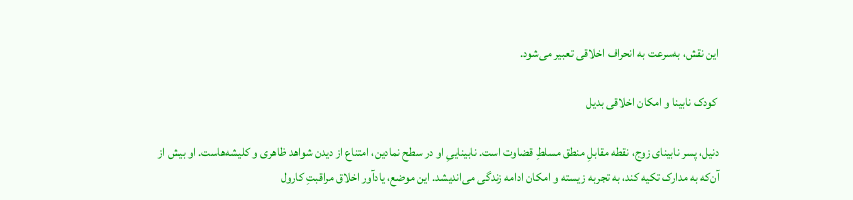این نقش، به‌سرعت به انحراف اخلاقی تعبیر می‌شود.

 کودک نابینا و امکان اخلاقی بدیل

دنیل، پسر نابینای زوج، نقطه مقابلِ منطق مسلطِ قضاوت است. نابیناییِ او در سطح نمادین، امتناع از دیدن شواهد ظاهری و کلیشه‌هاست. او بیش از آن‌که به مدارک تکیه کند، به تجربه زیسته و امکان ادامه زندگی می‌اندیشد. این موضع، یادآور اخلاق مراقبتِ کارول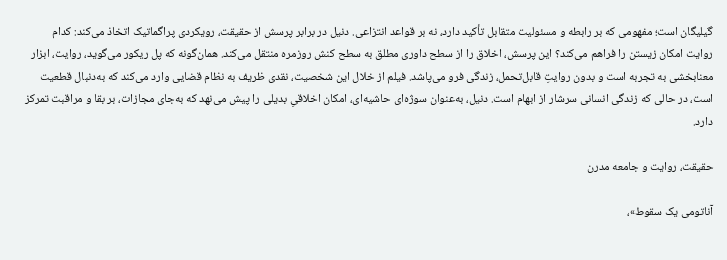گیلیگان است؛ مفهومی که بر رابطه و مسئولیت متقابل تأکید دارد، نه بر قواعد انتزاعی. دنیل در برابر پرسش از حقیقت، رویکردی پراگماتیک اتخاذ می‌کند: کدام روایت امکان زیستن را فراهم می‌کند؟ این پرسش، اخلاق را از سطح داوری مطلق به سطح کنش روزمره منتقل می‌کند. همان‌گونه که پل ریکور می‌گوید، روایت، ابزار معنا‌بخشی به تجربه است و بدون روایتِ قابل‌تحمل، زندگی فرو می‌پاشد. فیلم از خلال این شخصیت، نقدی ظریف به نظام قضایی وارد می‌کند که به‌دنبال قطعیت است، در حالی که زندگی انسانی سرشار از ابهام است. دنیل، به‌عنوان سوژه‌ای حاشیه‌ای، امکان اخلاقیِ بدیلی را پیش می‌نهد که به‌جای مجازات، بر بقا و مراقبت تمرکز دارد.

حقیقت، روایت و جامعه مدرن

آناتومی یک سقوط»،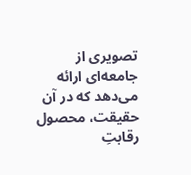تصویری از جامعه‌ای ارائه می‌دهد که در آن حقیقت، محصول رقابتِ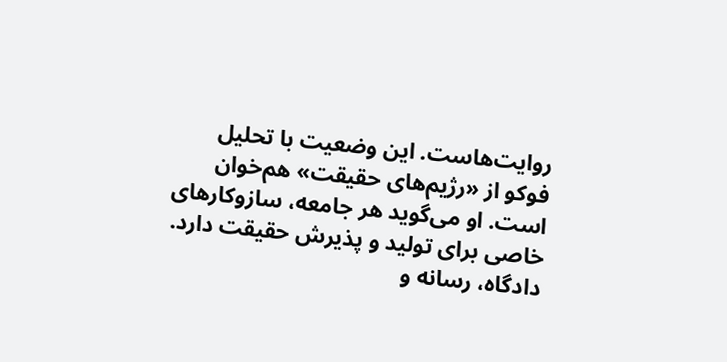روایت‌هاست. این وضعیت با تحلیل فوکو از «رژیم‌های حقیقت» هم‌خوان است. او می‌گوید هر جامعه، سازوکارهای خاصی برای تولید و پذیرش حقیقت دارد. دادگاه، رسانه و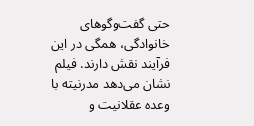حتی گفت‌وگوهای خانوادگی، همگی در این فرآیند نقش دارند. فیلم نشان می‌دهد مدرنیته با وعده عقلانیت و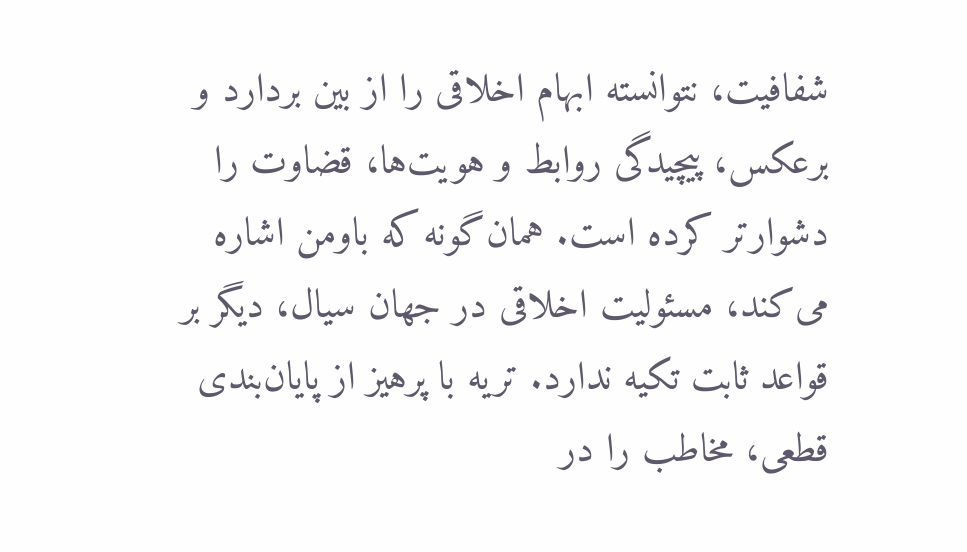شفافیت، نتوانسته ابهام اخلاقی را از بین بردارد و برعکس، پیچیدگی روابط و هویت‌ها، قضاوت را دشوارتر کرده است. همان‌گونه که باومن اشاره می‌کند، مسئولیت اخلاقی در جهان سیال، دیگر بر قواعد ثابت تکیه ندارد. تریه با پرهیز از پایان‌بندی قطعی، مخاطب را در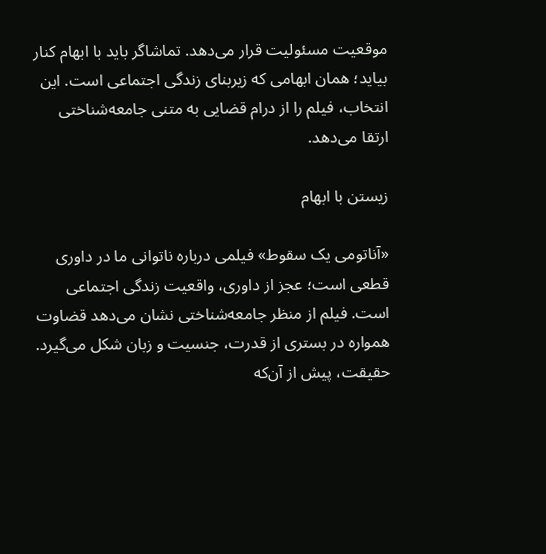موقعیت مسئولیت قرار می‌دهد. تماشاگر باید با ابهام کنار بیاید؛ همان ابهامی که زیربنای زندگی اجتماعی است. این انتخاب، فیلم را از درام قضایی به متنی جامعه‌شناختی ارتقا می‌دهد.

زیستن با ابهام

«آناتومی یک سقوط» فیلمی درباره ناتوانی ما در داوری قطعی است؛ عجز از داوری، واقعیت زندگی اجتماعی است. فیلم از منظر جامعه‌شناختی نشان می‌دهد قضاوت همواره در بستری از قدرت، جنسیت و زبان شکل می‌گیرد. حقیقت، پیش از آن‌که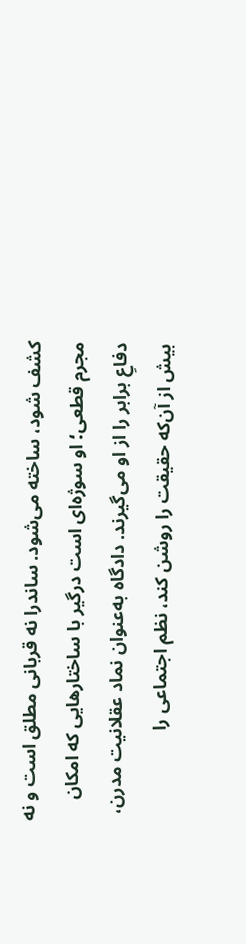کشف شود، ساخته می‌شود. ساندرا نه قربانی مطلق است و نه مجرم قطعی؛ او سوژه‌ای است درگیر با ساختارهایی که امکان دفاعِ برابر را از او می‌گیرند. دادگاه به‌عنوان نماد عقلانیت مدرن، بیش از آن‌که حقیقت را روشن کند، نظم اجتماعی را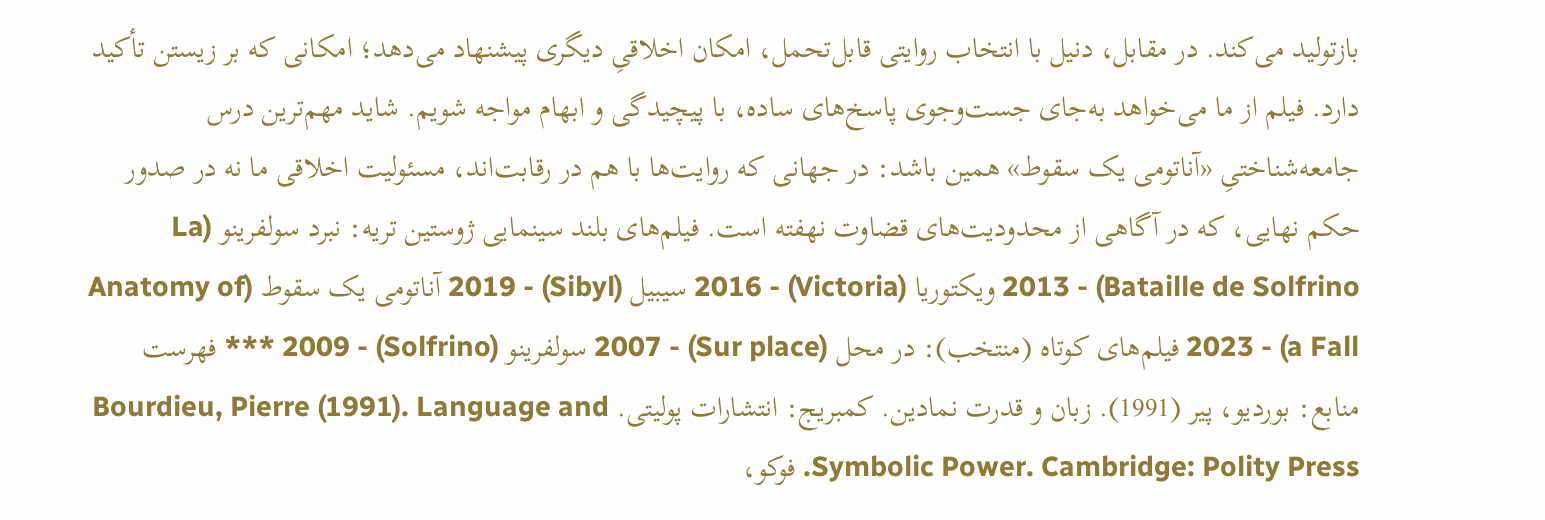بازتولید می‌کند. در مقابل، دنیل با انتخاب روایتی قابل‌تحمل، امکان اخلاقیِ دیگری پیشنهاد می‌دهد؛ امکانی که بر زیستن تأکید دارد. فیلم از ما می‌خواهد به‌جای جست‌وجوی پاسخ‌های ساده، با پیچیدگی و ابهام مواجه شویم. شاید مهم‌ترین درس جامعه‌شناختیِ «آناتومی یک سقوط» همین باشد: در جهانی که روایت‌ها با هم در رقابت‌اند، مسئولیت اخلاقی ما نه در صدور حکم نهایی، که در آگاهی از محدودیت‌های قضاوت نهفته است. فیلم‌های بلند سینمایی ژوستین تریه: نبرد سولفرینو (La Bataille de Solfrino) - 2013 ویکتوریا (Victoria) - 2016 سیبیل (Sibyl) - 2019 آناتومی یک سقوط (Anatomy of a Fall) - 2023 فیلم‌های کوتاه (منتخب): در محل (Sur place) - 2007 سولفرینو (Solfrino) - 2009 *** فهرست منابع: بوردیو، پیر (1991). زبان و قدرت نمادین. کمبریج: انتشارات پولیتی. Bourdieu, Pierre (1991). Language and Symbolic Power. Cambridge: Polity Press. فوکو،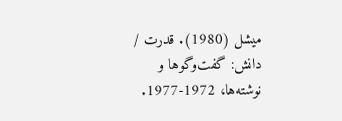میشل (1980). قدرت / دانش: گفت‌وگوها و نوشته‌ها، 1972-1977.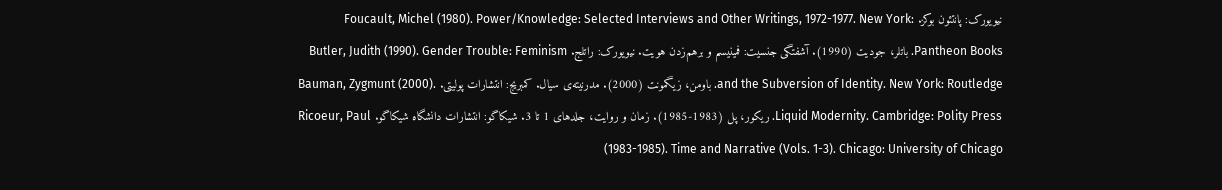نیویورک: پانتئون بوکز. Foucault, Michel (1980). Power/Knowledge: Selected Interviews and Other Writings, 1972-1977. New York: Pantheon Books. باتلر، جودیت (1990). آشفتگی جنسیت: فمینیسم و برهم‌زدن هویت. نیویورک: راتلج. Butler, Judith (1990). Gender Trouble: Feminism and the Subversion of Identity. New York: Routledge. باومن، زیگمونت (2000). مدرنیته‌ی سیال. کمبریج: انتشارات پولیتی. Bauman, Zygmunt (2000). Liquid Modernity. Cambridge: Polity Press. ریکور، پل (1983-1985). زمان و روایت، جلدهای 1 تا 3. شیکاگو: انتشارات دانشگاه شیکاگو. Ricoeur, Paul (1983-1985). Time and Narrative (Vols. 1-3). Chicago: University of Chicago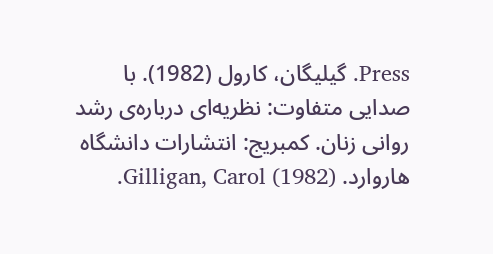Press. گیلیگان، کارول (1982). با صدایی متفاوت: نظریه‌ای درباره‌ی رشد روانی زنان. کمبریج: انتشارات دانشگاه هاروارد. Gilligan, Carol (1982).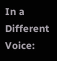In a Different Voice: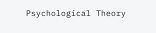Psychological Theory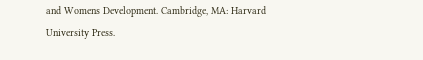and Womens Development. Cambridge, MA: Harvard University Press.